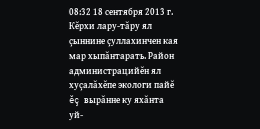08:32 18 сентября 2013 г.
Кĕрхи лару-тăру ял çыннине çуллахинчен кая мар хыпăнтарать. Район администрацийĕн ял хуçалăхĕпе экологи пайĕ ĕç вырăнне ку яхăнта уй-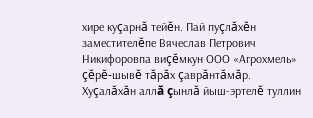хире куçарнă тейĕн. Пай пуçлăхĕн заместителĕпе Вячеслав Петрович Никифоровпа виçĕмкун ООО «Агрохмель» çĕрĕ-шывĕ тăрăх çаврăнтăмăр. Хуçалăхăн аллă çынлă йыш-эртелĕ туллин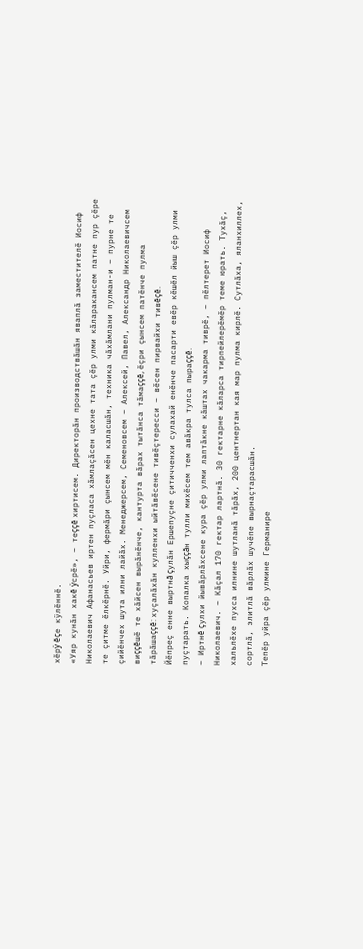хĕрÿ ĕçе кÿлĕннĕ.
«Уяр кунăн хакĕ ÿсрĕ», – теççĕ хиртисем. Директорăн производствăшăн яваплă заместителĕ Иосиф Николаевич Афанасьев иртен пуçласа хăмлаçăсен цехне тата çĕр улми кăларакансем патне пур çĕре те çитме ĕлкĕрнĕ. Уйри, фермăри çынсем мĕн каласшăн, техника чăхăмлани пулман-и – пурне те çийĕнчех шута илни лайăх. Менеджерсем, Семеновсем – Алексей, Павел, Александр Николаевичсем виççĕшĕ те хăйсен вырăнĕнче, кантурта вăрах тытăнса тăмаççĕ, ĕçри çынсем патĕнче пулма тăрăшаççĕ: хуçалăхăн кулленхи ыйтăвĕсене тивĕçтересси – вĕсен пирвайхи тивĕçĕ.
Йĕпреç енне выртнă çулăн Ершепуçне çитичченхи сулахай енĕнче пасарти евĕр кĕшĕл йыш çĕр улми пуçтарать. Копалка хыççăн тулли михĕсем тем авăкра тулса пыраççĕ.
– Иртнĕ çулхи йывăрлăхсене кура çĕр улми лаптăкне кăштах чакарма тиврĕ, – пĕлтерет Иосиф Николаевич. – Кăçал 170 гектар лартнă. 30 гектарне кăларса тирпейлерĕмĕр теме юрать. Тухăç, хальлĕхе пухса илнине шутланă тăрăх, 200 центнертан кая мар пулма кирлĕ. Сутлăха, яланхиллех, сортлă, элитлă вăрлăх шучĕпе вырнаçтарасшăн.
Тепĕр уйра çĕр улмине Германире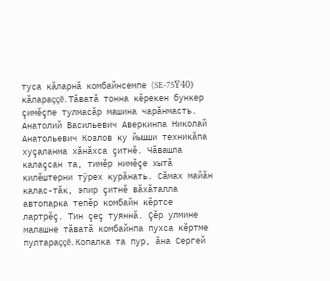туса кăларнă комбайнсемпе (SE-75Ÿ40) кăлараççĕ. Тăватă тонна кĕрекен бункер çимĕçпе тулмасăр машина чарăнмасть. Анатолий Васильевич Аверкинпа Николай Анатольевич Козлов ку йышши техникăпа хуçаланма хăнăхса çитнĕ. Чăвашла калаçсан та, тимĕр нимĕçе хытă килĕштерни тÿрех курăнать. Сăмах майăн калас-тăк, эпир çитнĕ вăхăталла автопарка тепĕр комбайн кĕртсе лартрĕç. Тин çеç туяннă. Çĕр улмине малашне тăватă комбайнпа пухса кĕртме пултараççĕ. Копалка та пур, ăна Сергей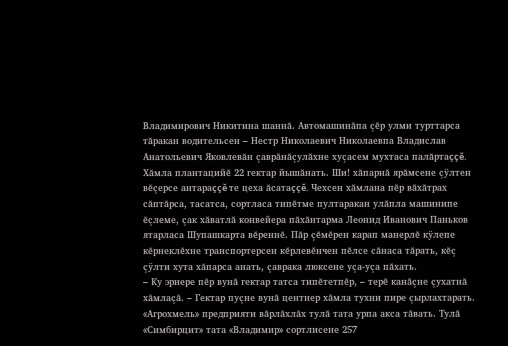Владимирович Никитина шаннă. Автомашинăпа çĕр улми турттарса тăракан водительсен – Нестр Николаевич Николаевпа Владислав Анатольевич Яковлевăн çаврăнăçулăхне хуçасем мухтаса палăртаççĕ.
Хăмла плантацийĕ 22 гектар йышăнать. Ши! хăпарнă ярăмсене çÿлтен вĕçерсе антараççĕ те цеха ăсатаççĕ. Чехсен хăмлана пĕр вăхăтрах сăптăрса, тасатса, сортласа типĕтме пултаракан улăпла машинипе ĕçлеме, çак хăватлă конвейера пăхăнтарма Леонид Иванович Паньков ятарласа Шупашкарта вĕреннĕ. Пăр çĕмĕрен карап манерлĕ кÿлепе кĕрнеклĕхне транспортерсен кĕрлевĕнчен пĕлсе сăнаса тăрать, кĕç çÿлти хута хăпарса анать, çаврака люксене уçа-уçа пăхать.
– Ку эрнере пĕр вунă гектар татса типĕтетпĕр, – терĕ канăçне çухатнă хăмлаçă. – Гектар пуçне вунă центнер хăмла тухни пире çырлахтарать.
«Агрохмель» предприяти вăрлăхлăх тулă тата урпа акса тăвать. Тулă «Симбирцит» тата «Владимир» сортлисене 257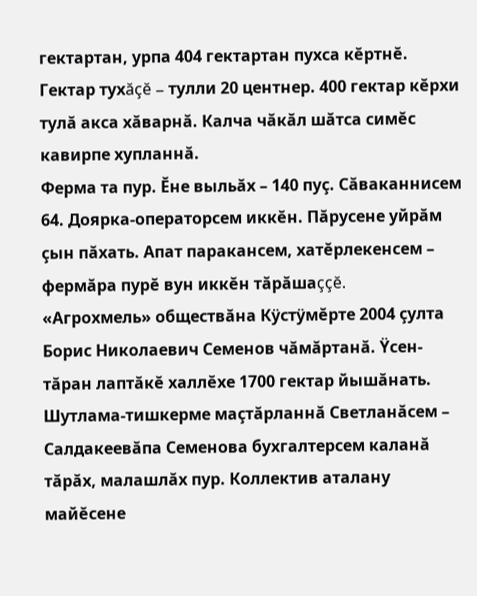гектартан, урпа 404 гектартан пухса кĕртнĕ. Гектар тухăçĕ – тулли 20 центнер. 400 гектар кĕрхи тулă акса хăварнă. Калча чăкăл шăтса симĕс кавирпе хупланнă.
Ферма та пур. Ĕне выльăх – 140 пуç. Сăваканнисем 64. Доярка-операторсем иккĕн. Пăрусене уйрăм çын пăхать. Апат паракансем, хатĕрлекенсем – фермăра пурĕ вун иккĕн тăрăшаççĕ.
«Агрохмель» обществăна Кÿстÿмĕрте 2004 çулта Борис Николаевич Семенов чăмăртанă. Ÿсен-тăран лаптăкĕ халлĕхе 1700 гектар йышăнать. Шутлама-тишкерме маçтăрланнă Светланăсем – Салдакеевăпа Семенова бухгалтерсем каланă тăрăх, малашлăх пур. Коллектив аталану майĕсене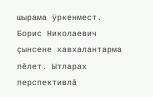шырама ÿркенмест. Борис Николаевич çынсене хавхалантарма пĕлет. Ытларах перспективлă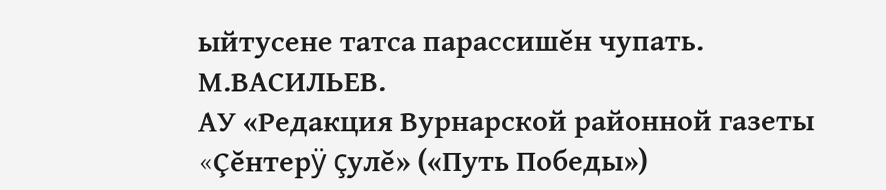ыйтусене татса парассишĕн чупать.
М.ВАСИЛЬЕВ.
АУ «Редакция Вурнарской районной газеты «Çĕнтерÿ çулĕ» («Путь Победы»)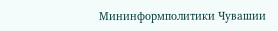Мининформполитики Чувашии